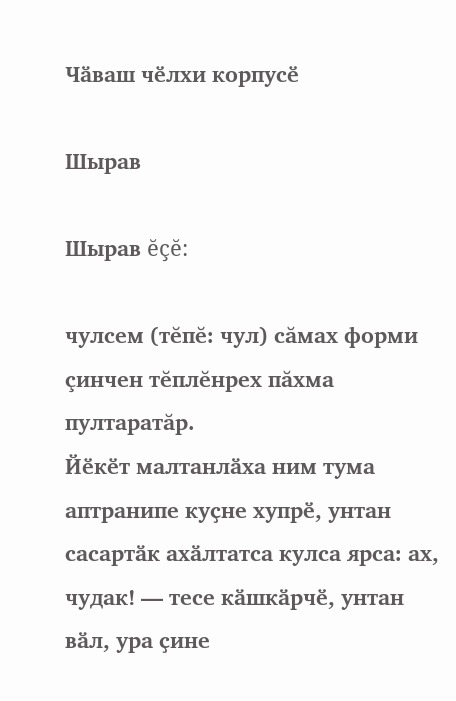Чӑваш чӗлхи корпусӗ

Шырав

Шырав ĕçĕ:

чулсем (тĕпĕ: чул) сăмах форми çинчен тĕплĕнрех пăхма пултаратăр.
Йӗкӗт малтанлӑха ним тума аптранипе куҫне хупрӗ, унтан сасартӑк ахӑлтатса кулса ярса: ах, чудак! — тесе кӑшкӑрчӗ, унтан вӑл, ура ҫине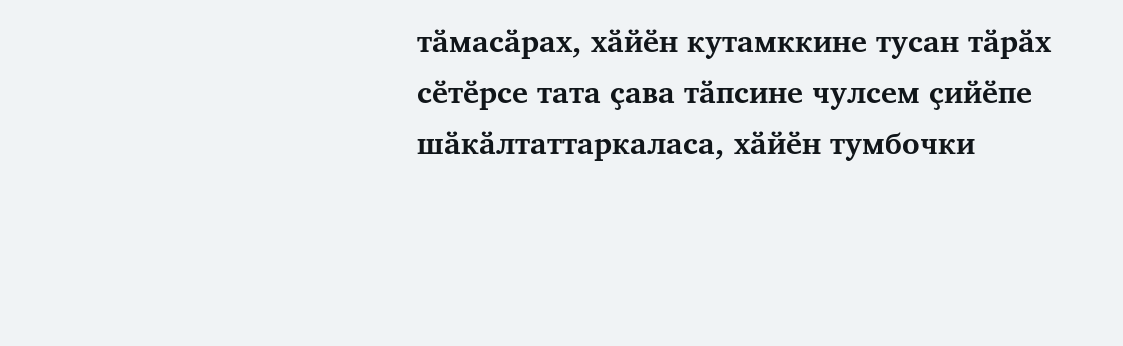тӑмасӑрах, хӑйӗн кутамккине тусан тӑрӑх сӗтӗрсе тата ҫава тӑпсине чулсем ҫийӗпе шӑкӑлтаттаркаласа, хӑйӗн тумбочки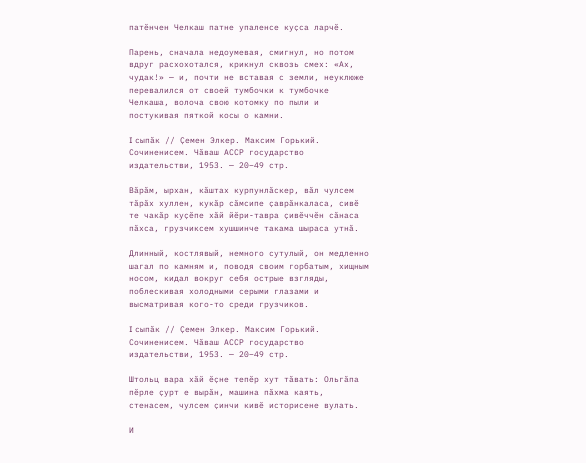патӗнчен Челкаш патне упаленсе куҫса ларчӗ.

Парень, сначала недоумевая, смигнул, но потом вдруг расхохотался, крикнул сквозь смех: «Ах, чудак!» — и, почти не вставая с земли, неуклюже перевалился от своей тумбочки к тумбочке Челкаша, волоча свою котомку по пыли и постукивая пяткой косы о камни.

I сыпӑк // Ҫемен Элкер. Максим Горький. Сочиненисем. Чӑваш АССР государство издательстви, 1953. — 20–49 стр.

Вӑрӑм, ырхан, кӑштах курпунлӑскер, вӑл чулсем тӑрӑх хуллен, кукӑр сӑмсипе ҫаврӑнкаласа, сивӗ те чакӑр куҫӗпе хӑй йӗри-тавра ҫивӗччӗн сӑнаса пӑхса, грузчиксем хушшинче такама шыраса утнӑ.

Длинный, костлявый, немного сутулый, он медленно шагал по камням и, поводя своим горбатым, хищным носом, кидал вокруг себя острые взгляды, поблескивая холодными серыми глазами и высматривая кого-то среди грузчиков.

I сыпӑк // Ҫемен Элкер. Максим Горький. Сочиненисем. Чӑваш АССР государство издательстви, 1953. — 20–49 стр.

Штольц вара хӑй ӗҫне тепӗр хут тӑвать: Ольгӑпа пӗрле ҫурт е вырӑн, машина пӑхма каять, стенасем, чулсем ҫинчи кивӗ историсене вулать.

И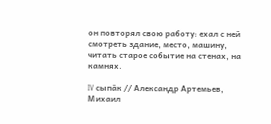он повторял свою работу: ехал с ней смотреть здание, место, машину, читать старое событие на стенах, на камнях.

IV сыпӑк // Александр Артемьев, Михаил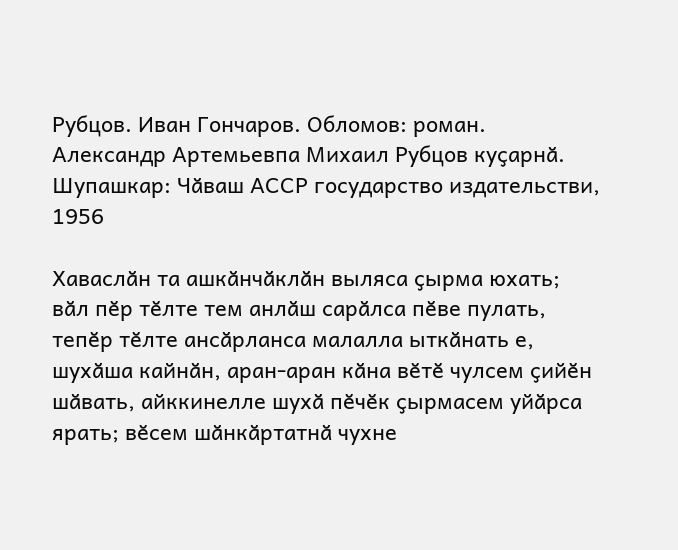Рубцов. Иван Гончаров. Обломов: роман. Александр Артемьевпа Михаил Рубцов куҫарнӑ. Шупашкар: Чӑваш АССР государство издательстви, 1956

Хаваслӑн та ашкӑнчӑклӑн выляса ҫырма юхать; вӑл пӗр тӗлте тем анлӑш сарӑлса пӗве пулать, тепӗр тӗлте ансӑрланса малалла ыткӑнать е, шухӑша кайнӑн, аран-аран кӑна вӗтӗ чулсем ҫийӗн шӑвать, айккинелле шухӑ пӗчӗк ҫырмасем уйӑрса ярать; вӗсем шӑнкӑртатнӑ чухне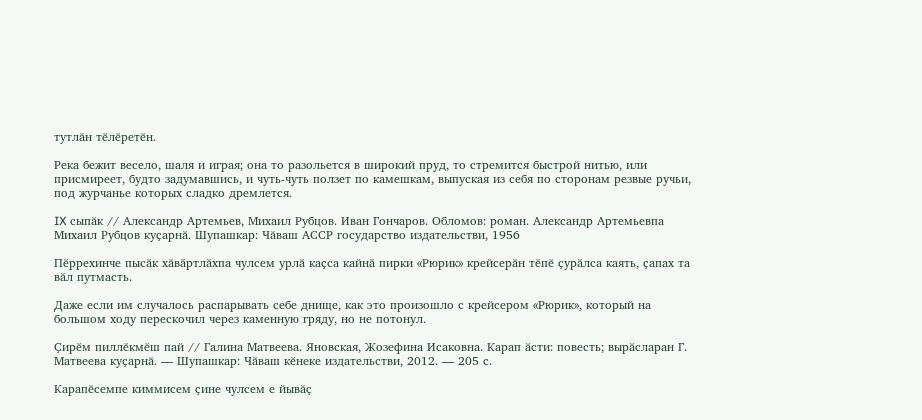тутлӑн тӗлӗретӗн.

Река бежит весело, шаля и играя; она то разольется в широкий пруд, то стремится быстрой нитью, или присмиреет, будто задумавшись, и чуть-чуть ползет по камешкам, выпуская из себя по сторонам резвые ручьи, под журчанье которых сладко дремлется.

IX сыпӑк // Александр Артемьев, Михаил Рубцов. Иван Гончаров. Обломов: роман. Александр Артемьевпа Михаил Рубцов куҫарнӑ. Шупашкар: Чӑваш АССР государство издательстви, 1956

Пӗррехинче пысӑк хӑвӑртлӑхпа чулсем урлӑ каҫса кайнӑ пирки «Рюрик» крейсерӑн тӗпӗ ҫурӑлса каять, ҫапах та вӑл путмасть.

Даже если им случалось распарывать себе днище, как это произошло с крейсером «Рюрик», который на большом ходу перескочил через каменную гряду, но не потонул.

Ҫирӗм пиллӗкмӗш пай // Галина Матвеева. Яновская, Жозефина Исаковна. Карап ӑсти: повесть; вырӑсларан Г. Матвеева куҫарнӑ. — Шупашкар: Чӑваш кӗнеке издательстви, 2012. — 205 с.

Карапӗсемпе киммисем ҫине чулсем е йывӑҫ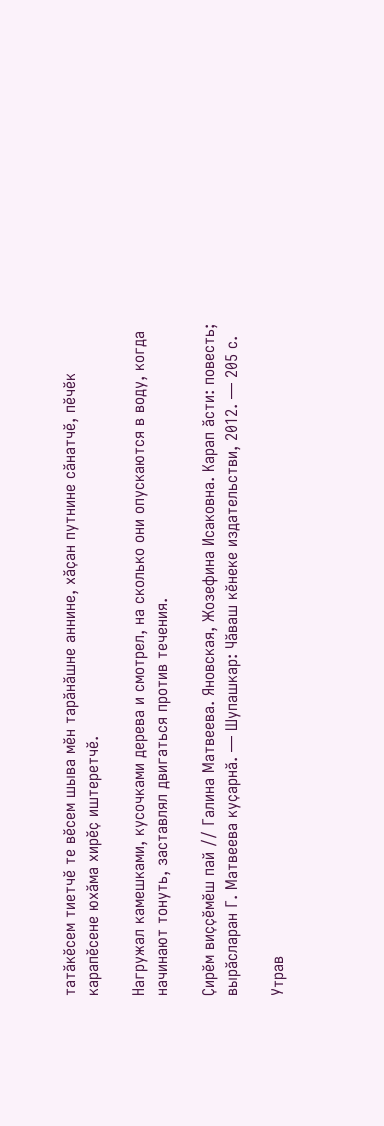татӑкӗсем тиетчӗ те вӗсем шыва мӗн тарӑнӑшне аннине, хӑҫан путнине сӑнатчӗ, пӗчӗк карапӗсене юхӑма хирӗҫ иштеретчӗ.

Нагружал камешками, кусочками дерева и смотрел, на сколько они опускаются в воду, когда начинают тонуть, заставлял двигаться против течения.

Ҫирӗм виҫҫӗмӗш пай // Галина Матвеева. Яновская, Жозефина Исаковна. Карап ӑсти: повесть; вырӑсларан Г. Матвеева куҫарнӑ. — Шупашкар: Чӑваш кӗнеке издательстви, 2012. — 205 с.

Утрав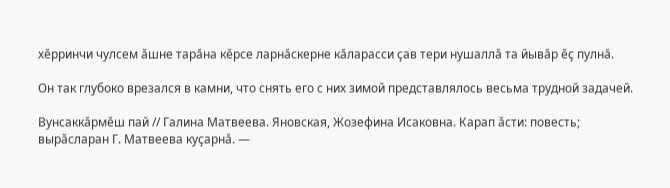хӗрринчи чулсем ӑшне тарӑна кӗрсе ларнӑскерне кӑларасси ҫав тери нушаллӑ та йывӑр ӗҫ пулнӑ.

Он так глубоко врезался в камни, что снять его с них зимой представлялось весьма трудной задачей.

Вунсаккӑрмӗш пай // Галина Матвеева. Яновская, Жозефина Исаковна. Карап ӑсти: повесть; вырӑсларан Г. Матвеева куҫарнӑ. —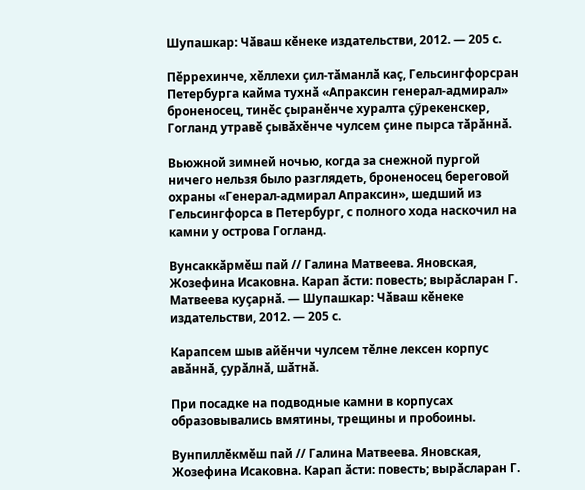Шупашкар: Чӑваш кӗнеке издательстви, 2012. — 205 с.

Пӗррехинче, хӗллехи ҫил-тӑманлӑ каҫ, Гельсингфорсран Петербурга кайма тухнӑ «Апраксин генерал-адмирал» броненосец, тинӗс ҫыранӗнче хуралта ҫӳрекенскер, Гогланд утравӗ ҫывӑхӗнче чулсем ҫине пырса тӑрӑннӑ.

Вьюжной зимней ночью, когда за снежной пургой ничего нельзя было разглядеть, броненосец береговой охраны «Генерал-адмирал Апраксин», шедший из Гельсингфорса в Петербург, с полного хода наскочил на камни у острова Гогланд.

Вунсаккӑрмӗш пай // Галина Матвеева. Яновская, Жозефина Исаковна. Карап ӑсти: повесть; вырӑсларан Г. Матвеева куҫарнӑ. — Шупашкар: Чӑваш кӗнеке издательстви, 2012. — 205 с.

Карапсем шыв айӗнчи чулсем тӗлне лексен корпус авӑннӑ, ҫурӑлнӑ, шӑтнӑ.

При посадке на подводные камни в корпусах образовывались вмятины, трещины и пробоины.

Вунпиллӗкмӗш пай // Галина Матвеева. Яновская, Жозефина Исаковна. Карап ӑсти: повесть; вырӑсларан Г.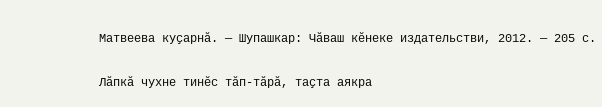Матвеева куҫарнӑ. — Шупашкар: Чӑваш кӗнеке издательстви, 2012. — 205 с.

Лӑпкӑ чухне тинӗс тӑп-тӑрӑ, таҫта аякра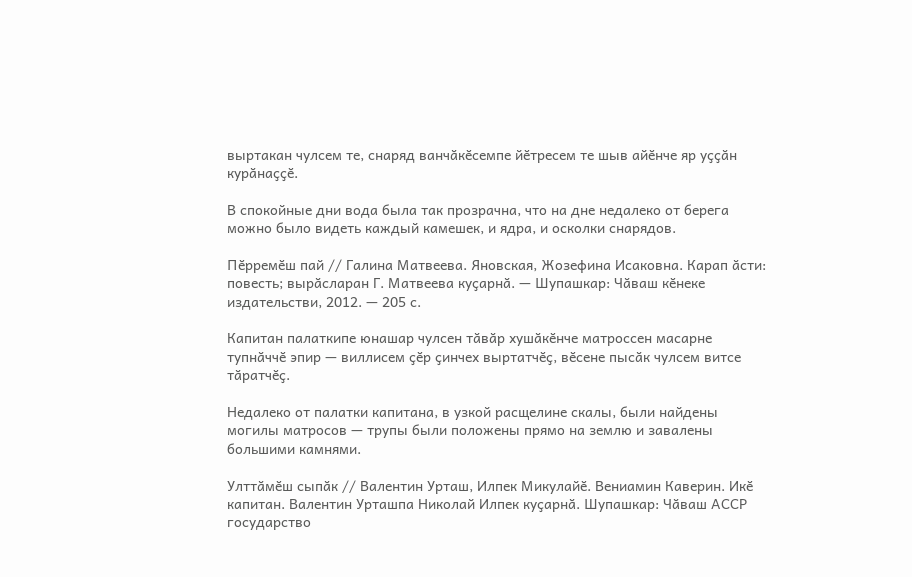выртакан чулсем те, снаряд ванчӑкӗсемпе йӗтресем те шыв айӗнче яр уҫҫӑн курӑнаҫҫӗ.

В спокойные дни вода была так прозрачна, что на дне недалеко от берега можно было видеть каждый камешек, и ядра, и осколки снарядов.

Пӗрремӗш пай // Галина Матвеева. Яновская, Жозефина Исаковна. Карап ӑсти: повесть; вырӑсларан Г. Матвеева куҫарнӑ. — Шупашкар: Чӑваш кӗнеке издательстви, 2012. — 205 с.

Капитан палаткипе юнашар чулсен тӑвӑр хушӑкӗнче матроссен масарне тупнӑччӗ эпир — виллисем ҫӗр ҫинчех выртатчӗҫ, вӗсене пысӑк чулсем витсе тӑратчӗҫ.

Недалеко от палатки капитана, в узкой расщелине скалы, были найдены могилы матросов — трупы были положены прямо на землю и завалены большими камнями.

Улттӑмӗш сыпӑк // Валентин Урташ, Илпек Микулайӗ. Вениамин Каверин. Икӗ капитан. Валентин Урташпа Николай Илпек куҫарнӑ. Шупашкар: Чӑваш АССР государство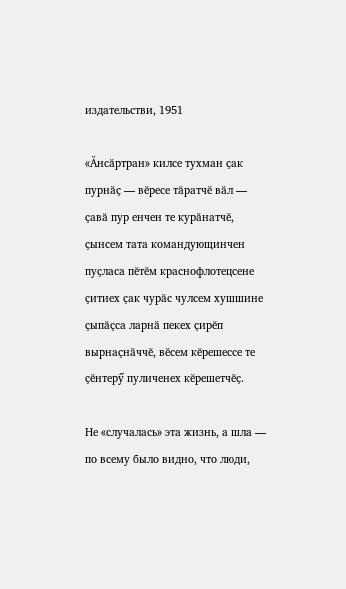издательстви, 1951

«Ӑнсӑртран» килсе тухман ҫак пурнӑҫ — вӗресе тӑратчӗ вӑл — ҫавӑ пур енчен те курӑнатчӗ, ҫынсем тата командующинчен пуҫласа пӗтӗм краснофлотецсене ҫитиех ҫак чурӑс чулсем хушшине ҫыпӑҫса ларнӑ пекех ҫирӗп вырнаҫнӑччӗ, вӗсем кӗрешессе те ҫӗнтерӳ пуличенех кӗрешетчӗҫ.

Не «случалась» эта жизнь, а шла — по всему было видно, что люди,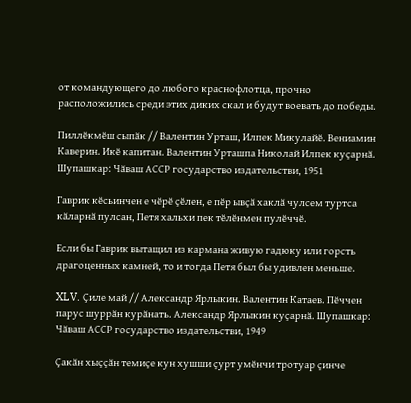от командующего до любого краснофлотца, прочно расположились среди этих диких скал и будут воевать до победы.

Пиллӗкмӗш сыпӑк // Валентин Урташ, Илпек Микулайӗ. Вениамин Каверин. Икӗ капитан. Валентин Урташпа Николай Илпек куҫарнӑ. Шупашкар: Чӑваш АССР государство издательстви, 1951

Гаврик кӗсьинчен е чӗрӗ ҫӗлен, е пӗр ывҫӑ хаклӑ чулсем туртса кӑларнӑ пулсан, Петя хальхи пек тӗлӗнмен пулӗччӗ.

Если бы Гаврик вытащил из кармана живую гадюку или горсть драгоценных камней, то и тогда Петя был бы удивлен меньше.

XLV. Ҫиле май // Александр Ярлыкин. Валентин Катаев. Пӗччен парус шуррӑн курӑнать. Александр Ярлыкин куҫарнӑ. Шупашкар: Чӑваш АССР государство издательстви, 1949

Ҫакӑн хыҫҫӑн темиҫе кун хушши ҫурт умӗнчи тротуар ҫинче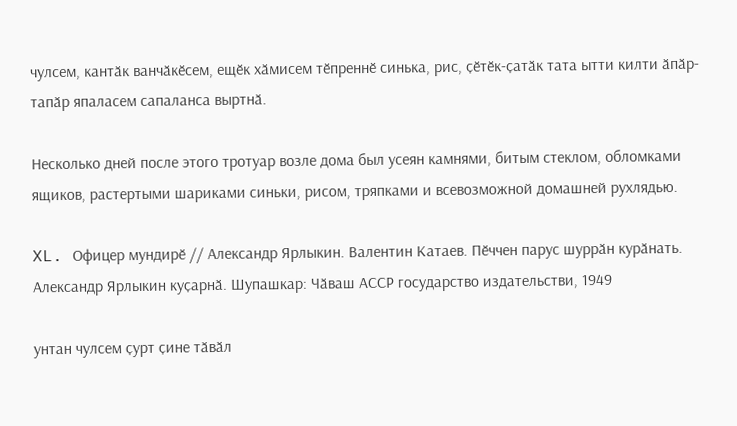чулсем, кантӑк ванчӑкӗсем, ещӗк хӑмисем тӗпреннӗ синька, рис, ҫӗтӗк-ҫатӑк тата ытти килти ӑпӑр-тапӑр япаласем сапаланса выртнӑ.

Несколько дней после этого тротуар возле дома был усеян камнями, битым стеклом, обломками ящиков, растертыми шариками синьки, рисом, тряпками и всевозможной домашней рухлядью.

XL. Офицер мундирӗ // Александр Ярлыкин. Валентин Катаев. Пӗччен парус шуррӑн курӑнать. Александр Ярлыкин куҫарнӑ. Шупашкар: Чӑваш АССР государство издательстви, 1949

унтан чулсем ҫурт ҫине тӑвӑл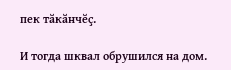пек тӑкӑнчӗҫ.

И тогда шквал обрушился на дом.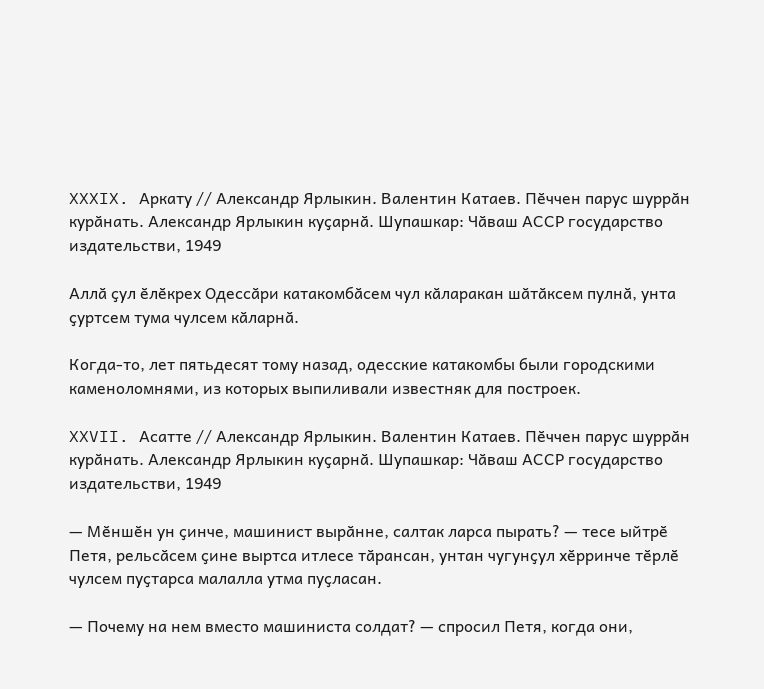XXXIX. Аркату // Александр Ярлыкин. Валентин Катаев. Пӗччен парус шуррӑн курӑнать. Александр Ярлыкин куҫарнӑ. Шупашкар: Чӑваш АССР государство издательстви, 1949

Аллӑ ҫул ӗлӗкрех Одессӑри катакомбӑсем чул кӑларакан шӑтӑксем пулнӑ, унта ҫуртсем тума чулсем кӑларнӑ.

Когда-то, лет пятьдесят тому назад, одесские катакомбы были городскими каменоломнями, из которых выпиливали известняк для построек.

XXVII. Асатте // Александр Ярлыкин. Валентин Катаев. Пӗччен парус шуррӑн курӑнать. Александр Ярлыкин куҫарнӑ. Шупашкар: Чӑваш АССР государство издательстви, 1949

— Мӗншӗн ун ҫинче, машинист вырӑнне, салтак ларса пырать? — тесе ыйтрӗ Петя, рельсӑсем ҫине выртса итлесе тӑрансан, унтан чугунҫул хӗрринче тӗрлӗ чулсем пуҫтарса малалла утма пуҫласан.

— Почему на нем вместо машиниста солдат? — спросил Петя, когда они,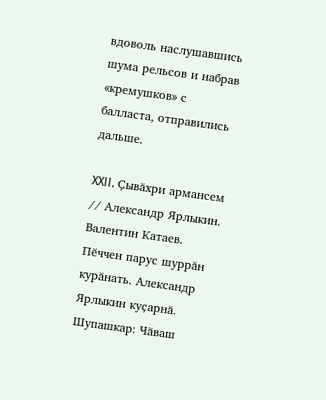вдоволь наслушавшись шума рельсов и набрав «кремушков» с балласта, отправились дальше.

XXII. Ҫывӑхри армансем // Александр Ярлыкин. Валентин Катаев. Пӗччен парус шуррӑн курӑнать. Александр Ярлыкин куҫарнӑ. Шупашкар: Чӑваш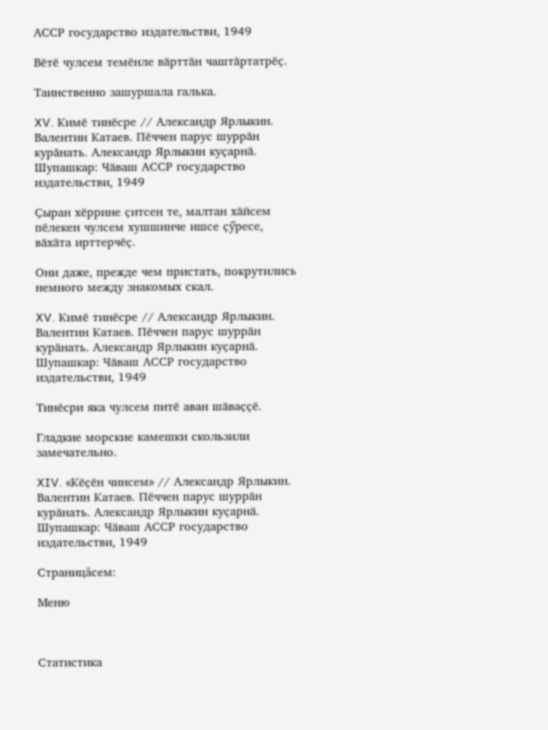АССР государство издательстви, 1949

Вӗтӗ чулсем темӗнле вӑрттӑн чаштӑртатрӗҫ.

Таинственно зашуршала галька.

XV. Кимӗ тинӗсре // Александр Ярлыкин. Валентин Катаев. Пӗччен парус шуррӑн курӑнать. Александр Ярлыкин куҫарнӑ. Шупашкар: Чӑваш АССР государство издательстви, 1949

Ҫыран хӗррине ҫитсен те, малтан хӑйсем пӗлекен чулсем хушшинче ишсе ҫӳресе, вӑхӑта ирттерчӗҫ.

Они даже, прежде чем пристать, покрутились немного между знакомых скал.

XV. Кимӗ тинӗсре // Александр Ярлыкин. Валентин Катаев. Пӗччен парус шуррӑн курӑнать. Александр Ярлыкин куҫарнӑ. Шупашкар: Чӑваш АССР государство издательстви, 1949

Тинӗсри яка чулсем питӗ аван шӑваҫҫӗ.

Гладкие морские камешки скользили замечательно.

XIV. «Кӗҫӗн чинсем» // Александр Ярлыкин. Валентин Катаев. Пӗччен парус шуррӑн курӑнать. Александр Ярлыкин куҫарнӑ. Шупашкар: Чӑваш АССР государство издательстви, 1949

Страницăсем:

Меню



Статистика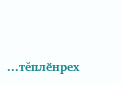...тĕплӗнрех